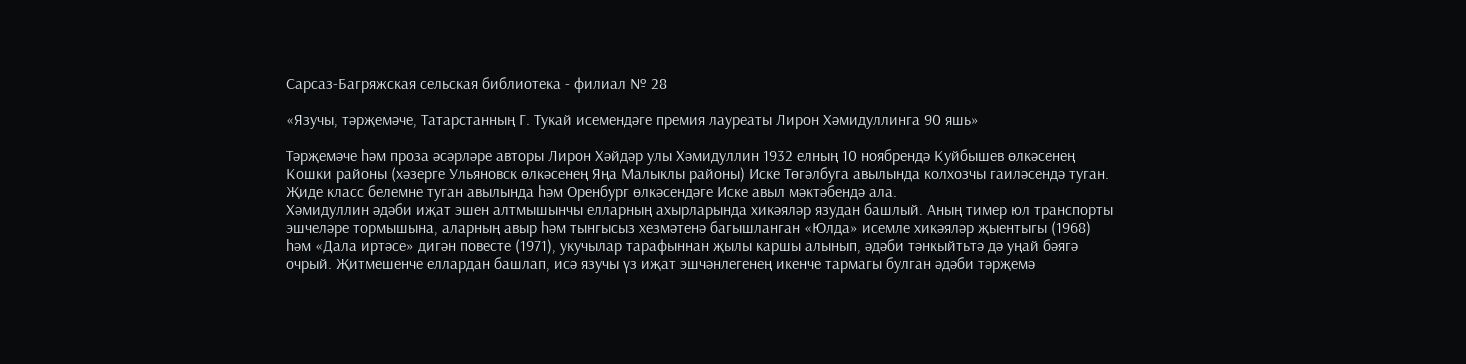Сарсаз-Багряжская сельская библиотека - филиал № 28

«Язучы, тәрҗемәче, Татарстанның Г. Тукай исемендәге премия лауреаты Лирон Хәмидуллинга 90 яшь»

Тәрҗемәче һәм проза әсәрләре авторы Лирон Хәйдәр улы Хәмидуллин 1932 елның 10 ноябрендә Куйбышев өлкәсенең Кошки районы (хәзерге Ульяновск өлкәсенең Яңа Малыклы районы) Иске Төгәлбуга авылында колхозчы гаиләсендә туган. Җиде класс белемне туган авылында һәм Оренбург өлкәсендәге Иске авыл мәктәбендә ала.
Хәмидуллин әдәби иҗат эшен алтмышынчы елларның ахырларында хикәяләр язудан башлый. Аның тимер юл транспорты эшчеләре тормышына, аларның авыр һәм тынгысыз хезмәтенә багышланган «Юлда» исемле хикәяләр җыентыгы (1968) һәм «Дала иртәсе» дигән повесте (1971), укучылар тарафыннан җылы каршы алынып, әдәби тәнкыйтьтә дә уңай бәягә очрый. Җитмешенче еллардан башлап, исә язучы үз иҗат эшчәнлегенең икенче тармагы булган әдәби тәрҗемә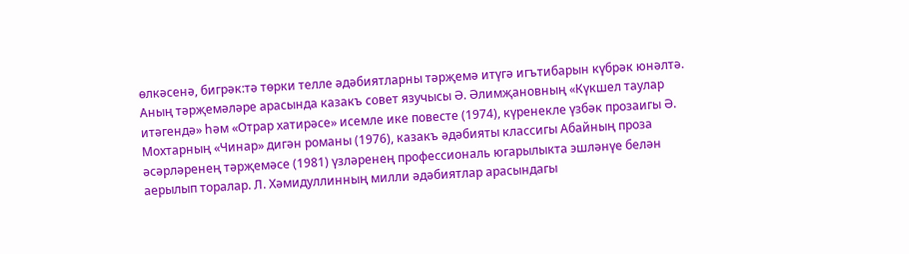өлкәсенә, бигрәк:тә төрки телле әдәбиятларны тәрҗемә итүгә игътибарын күбрәк юнәлтә. Аның тәрҗемәләре арасында казакъ совет язучысы Ә. Әлимҗановның «Күкшел таулар итәгендә» һәм «Отрар хатирәсе» исемле ике повесте (1974), күренекле үзбәк прозаигы Ә. Мохтарның «Чинар» дигән романы (1976), казакъ әдәбияты классигы Абайның проза әсәрләренең тәрҗемәсе (1981) үзләренең профессиональ югарылыкта эшләнүе белән аерылып торалар. Л. Хәмидуллинның милли әдәбиятлар арасындагы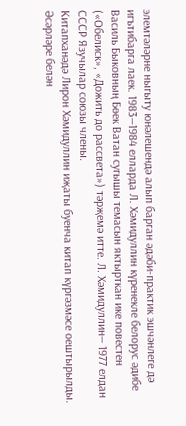элемтәләрне ныгыту юнәлешендә алып барган әдәби-практик эшчәнлеге дә игътибарга лаек. 1983—1984 елларда Л. Хәмидуллин күренекле белорус әдибе Василь Быковның Бөек Ватан сугышы темасын яктырткан ике повестен («Обелиск», «Дожить до рассвета») тәрҗемә итте. Л. Хәмидуллин— 1977 елдан СССР Язучылар союзы члены.
Китапханәдә Лирон Хәмидуллин иҗаты буенча китап күргәзмәсе оештырылды. Әсәрләре белән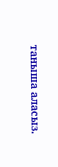таныша аласыз.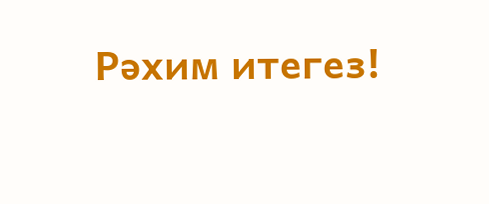Рәхим итегез!